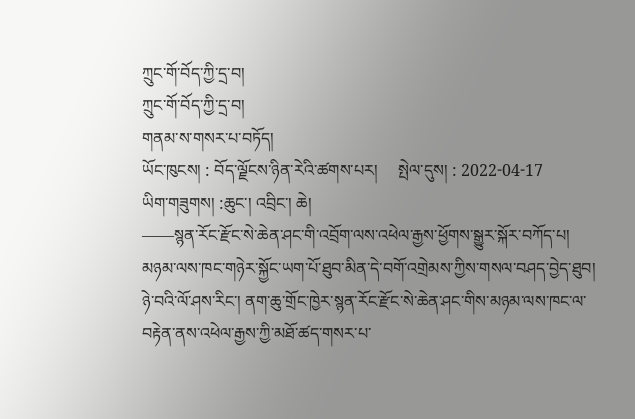ཀྲུང་གོ་བོད་ཀྱི་དྲ་བ།
ཀྲུང་གོ་བོད་ཀྱི་དྲ་བ།
གནམ་ས་གསར་པ་བཏོད།
ཡོང་ཁུངས། : བོད་ལྗོངས་ཉིན་རེའི་ཚགས་པར།     སྤེལ་དུས། : 2022-04-17
ཡིག་གཟུགས། :ཆུང་། འབྲིང་། ཆེ།
——སྙན་རོང་རྫོང་སེ་ཆེན་ཤང་གི་འབྲོག་ལས་འཕེལ་རྒྱས་ཕྱོགས་སྒྱུར་སྐོར་བཀོད་པ།
མཉམ་ལས་ཁང་གཉེར་སྐྱོང་ཡག་པོ་ཐུབ་མིན་དེ་བགོ་འགྲེམས་ཀྱིས་གསལ་བཤད་བྱེད་ཐུབ། ཉེ་བའི་ལོ་ཤས་རིང་། ནག་ཆུ་གྲོང་ཁྱེར་སྙན་རོང་རྫོང་སེ་ཆེན་ཤང་གིས་མཉམ་ལས་ཁང་ལ་བརྟེན་ནས་འཕེལ་རྒྱས་ཀྱི་མཐོ་ཚད་གསར་པ་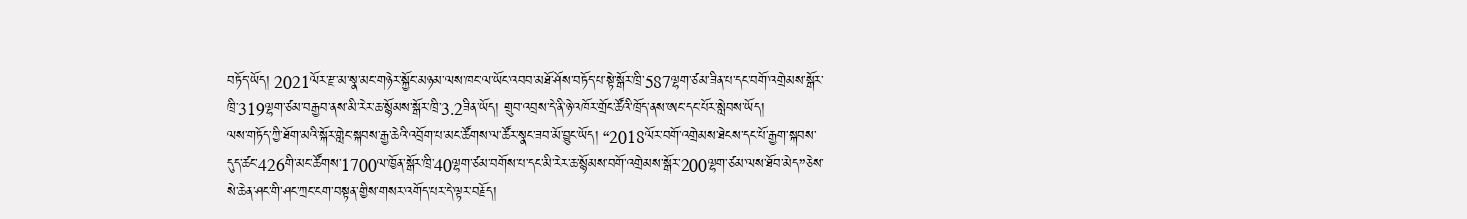བཏོད་ཡོད། 2021ལོར་རྫ་མ་སྣ་མང་གཉེར་སྐྱོང་མཉམ་ལས་ཁང་ལ་ཡོང་འབབ་མཐོ་ཤོས་བཏོད་པ་སྟེ་སྒོར་ཁྲི་587ལྷག་ཙམ་ཟིན་པ་དང་བགོ་འགྲེམས་སྒོར་ཁྲི་319ལྷག་ཙམ་བརྒྱབ་ནས་མི་རེར་ཆ་སྙོམས་སྒོར་ཁྲི་3.2ཟིན་ཡོད། གྲུབ་འབྲས་དེ་ནི་ཉེ་འཁོར་གྲོང་ཚོའི་ཁྲོད་ནས་ཨང་དང་པོར་སླེབས་ཡོད།
ལས་གཏོད་ཀྱི་ཐོག་མའི་སྐོར་གླེང་སྐབས་རྒྱ་ཆེའི་འབྲོག་པ་མང་ཚོགས་ལ་ཚོར་སྣང་ཟབ་མོ་བྱུང་ཡོད། “2018ལོར་བགོ་འགྲེམས་ཐེངས་དང་པོ་རྒྱག་སྐབས་དུད་ཚང་426གི་མང་ཚོགས་1700ལ་ཁྱོན་སྒོར་ཁྲི་40ལྷག་ཙམ་བགོས་པ་དང་མི་རེར་ཆ་སྙོམས་བགོ་འགྲེམས་སྒོར་200ལྷག་ཙམ་ལས་ཐོབ་མེད”ཅེས་སེ་ཆེན་ཤང་གི་ཤང་ཀྲང་ངག་བསྟན་གྱིས་གསར་འགོད་པར་དེ་ལྟར་བརྗོད།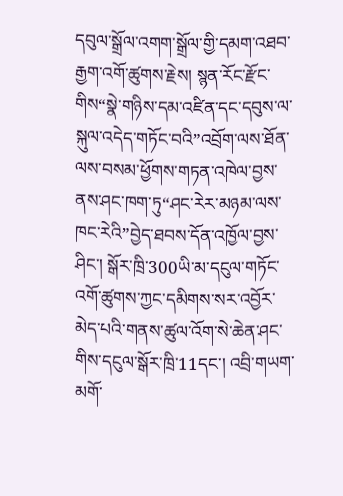དབུལ་སྒྲོལ་འགག་སྒྲོལ་གྱི་དམག་འཐབ་རྒྱག་འགོ་ཚུགས་རྗེས། སྙན་རོང་རྫོང་གིས“སྣེ་གཉིས་དམ་འཛིན་དང་དབུས་ལ་སྐུལ་འདེད་གཏོང་བའི”འབྲོག་ལས་ཐོན་ལས་བསམ་ཕྱོགས་གཏན་འཁེལ་བྱས་ནས་ཤང་ཁག་ཏུ“ཤང་རེར་མཉམ་ལས་ཁང་རེའི”བྱེད་ཐབས་དོན་འཁྱོལ་བྱས་ཤིང་། སྒོར་ཁྲི་300ཡི་མ་དངུལ་གཏོང་འགོ་ཚུགས་ཀྱང་དམིགས་སར་འབྱོར་མེད་པའི་གནས་ཚུལ་འོག་སེ་ཆེན་ཤང་གིས་དངུལ་སྒོར་ཁྲི་11དང་། འབྲི་གཡག་མགོ་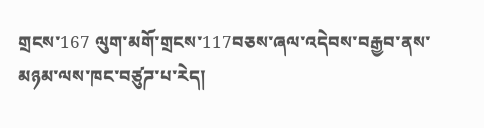གྲངས་167 ལུག་མགོ་གྲངས་117བཅས་ཞལ་འདེབས་བརྒྱབ་ནས་མཉམ་ལས་ཁང་བཙུཌ་པ་རེད།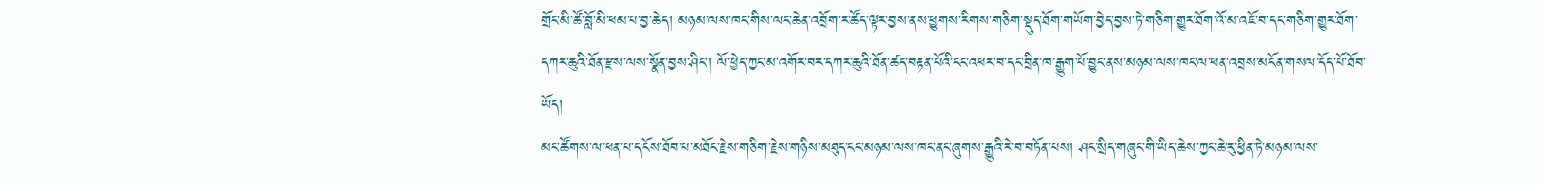གྲོང་མི་ཚོ་བློ་མི་ཕམ་པ་བྱ་ཆེད། མཉམ་ལས་ཁང་གིས་ལང་ཆེན་འབྲོག་ར་ཚོད་ལྟར་བྱས་ནས་ཕྱུགས་རིགས་གཅིག་སྡུད་ཐོག་གཡོག་བྱེད་བྱས་ཏེ་གཅིག་གྱུར་ཐོག་འོ་མ་འཇོ་བ་དང་གཅིག་གྱུར་ཐོག་དཀར་ཆུའི་ཐོན་རྫས་ལས་སྣོན་བྱས་ཤིང་། ལོ་ཕྱེད་ཀྱང་མ་འགོར་བར་དཀར་ཆུའི་ཐོན་ཚད་བརྟན་པོའི་ངང་འཕར་བ་དང་བྲིན་ཁ་རྒྱུག་པོ་བྱུང་ནས་མཉམ་ལས་ཁང་ལ་ཕན་འབྲས་མངོན་གསལ་དོད་པོ་ཐོབ་ཡོད།
མང་ཚོགས་ལ་ཕན་པ་དངོས་ཐོབ་པ་མཐོང་རྗེས་གཅིག་རྗེས་གཉིས་མཐུད་ངང་མཉམ་ལས་ཁང་ནང་ཞུགས་རྒྱུའི་རེ་བ་བཏོན་པས། ཤང་སྲིད་གཞུང་གི་ཡིད་ཆེས་ཀྱང་ཆེ་རུ་ཕྱིན་ཏེ་མཉམ་ལས་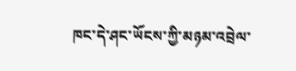ཁང་དེ་ཤང་ཡོངས་ཀྱི་མཉམ་འབྲེལ་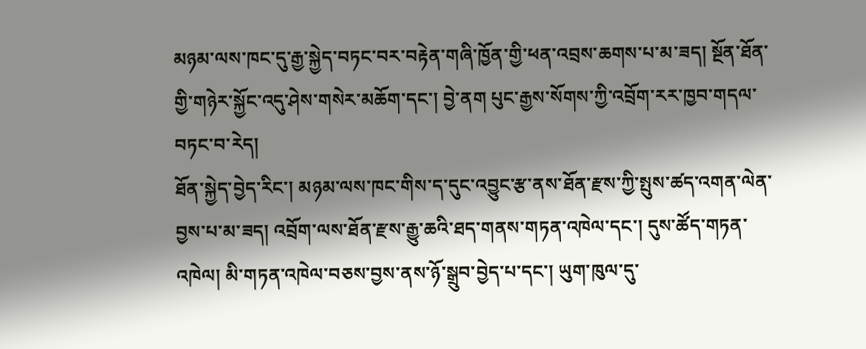མཉམ་ལས་ཁང་དུ་རྒྱ་སྐྱེད་བཏང་བར་བརྟེན་གཞི་ཁྱོན་གྱི་ཕན་འབྲས་ཆགས་པ་མ་ཟད། སྔོན་ཐོན་གྱི་གཉེར་སྐྱོང་འདུ་ཤེས་གསེར་མཆོག་དང་། བྱེ་ནག པུང་རྒྱས་སོགས་ཀྱི་འབྲོག་རར་ཁྱབ་གདལ་བཏང་བ་རེད།
ཐོན་སྐྱེད་བྱེད་རིང་། མཉམ་ལས་ཁང་གིས་ད་དུང་འབྱུང་རྩ་ནས་ཐོན་རྫས་ཀྱི་སྤུས་ཚད་འགན་ལེན་བྱས་པ་མ་ཟད། འབྲོག་ལས་ཐོན་རྫས་རྒྱུ་ཆའི་ཐད་གནས་གཏན་འཁེལ་དང་། དུས་ཚོད་གཏན་འཁེལ། མི་གཏན་འཁེལ་བཅས་བྱས་ནས་ཉོ་སྒྲུབ་བྱེད་པ་དང་། ཡུག་ཁུལ་དུ་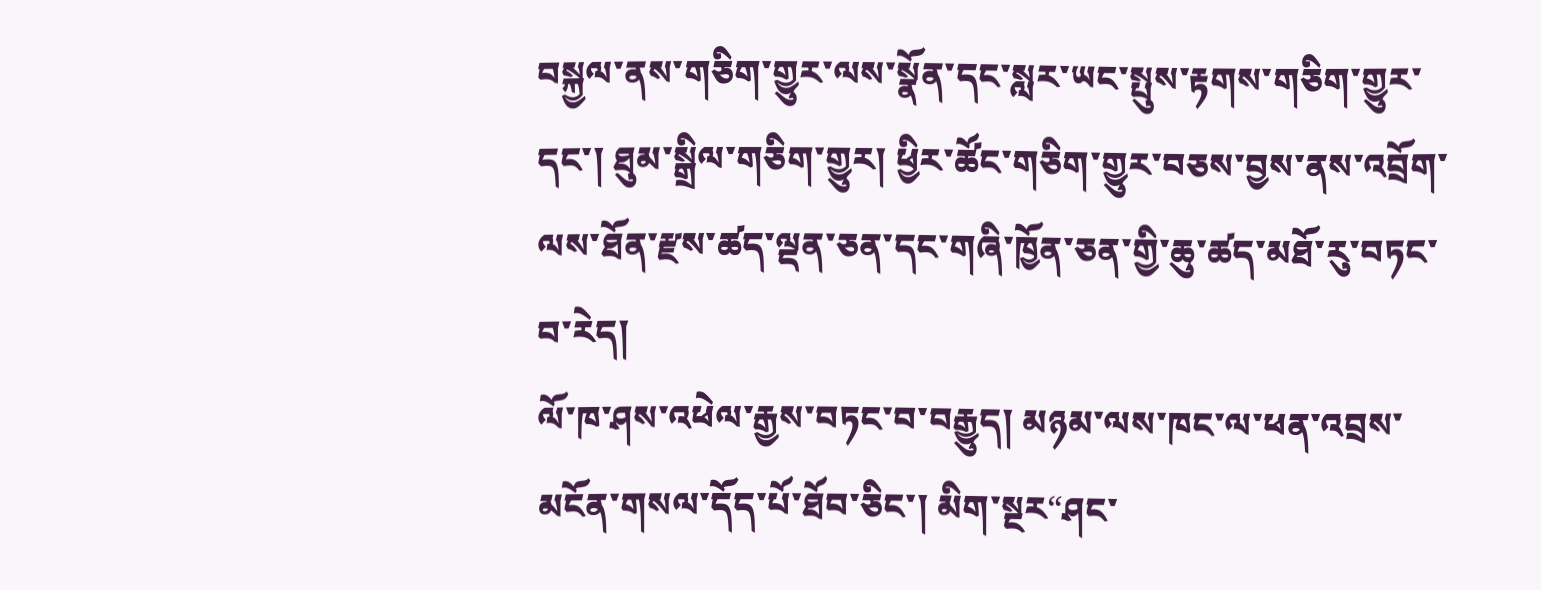བསྐྱལ་ནས་གཅིག་གྱུར་ལས་སྣོན་དང་སླར་ཡང་སྤུས་རྟགས་གཅིག་གྱུར་དང་། ཐུམ་སྒྲིལ་གཅིག་གྱུར། ཕྱིར་ཚོང་གཅིག་གྱུར་བཅས་བྱས་ནས་འབྲོག་ལས་ཐོན་རྫས་ཚད་ལྡན་ཅན་དང་གཞི་ཁྱོན་ཅན་གྱི་ཆུ་ཚད་མཐོ་རུ་བཏང་བ་རེད།
ལོ་ཁ་ཤས་འཕེལ་རྒྱས་བཏང་བ་བརྒྱུད། མཉམ་ལས་ཁང་ལ་ཕན་འབྲས་མངོན་གསལ་དོད་པོ་ཐོབ་ཅིང་། མིག་སྔར“ཤང་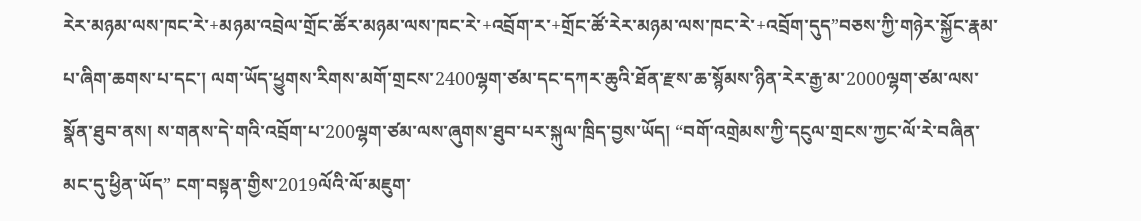རེར་མཉམ་ལས་ཁང་རེ་+མཉམ་འབྲེལ་གྲོང་ཚོར་མཉམ་ལས་ཁང་རེ་+འབྲོག་ར་+གྲོང་ཚོ་རེར་མཉམ་ལས་ཁང་རེ་+འབྲོག་དུད”བཅས་ཀྱི་གཉེར་སྐྱོང་རྣམ་པ་ཞིག་ཆགས་པ་དང་། ལག་ཡོད་ཕྱུགས་རིགས་མགོ་གྲངས་2400ལྷག་ཙམ་དང་དཀར་ཆུའི་ཐོན་རྫས་ཆ་སྙོམས་ཉིན་རེར་རྒྱ་མ་2000ལྷག་ཙམ་ལས་སྣོན་ཐུབ་ནས། ས་གནས་དེ་གའི་འབྲོག་པ་200ལྷག་ཙམ་ལས་ཞུགས་ཐུབ་པར་སྐུལ་ཁྲིད་བྱས་ཡོད། “བགོ་འགྲེམས་ཀྱི་དངུལ་གྲངས་ཀྱང་ལོ་རེ་བཞིན་མང་དུ་ཕྱིན་ཡོད” ངག་བསྟན་གྱིས་2019ལོའི་ལོ་མཇུག་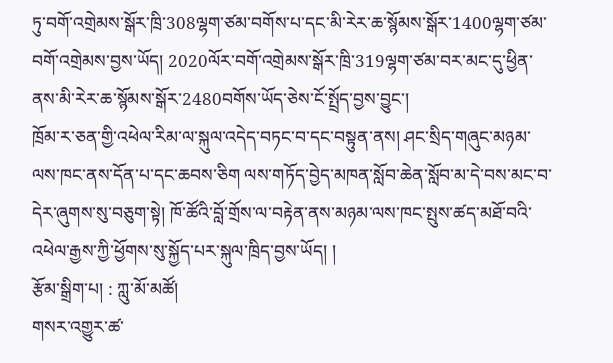ཏུ་བགོ་འགྲེམས་སྒོར་ཁྲི་308ལྷག་ཙམ་བགོས་པ་དང་མི་རེར་ཆ་སྙོམས་སྒོར་1400ལྷག་ཙམ་བགོ་འགྲེམས་བྱས་ཡོད། 2020ལོར་བགོ་འགྲེམས་སྒོར་ཁྲི་319ལྷག་ཙམ་བར་མང་དུ་ཕྱིན་ནས་མི་རེར་ཆ་སྙོམས་སྒོར་2480བགོས་ཡོད་ཅེས་ངོ་སྤྲོད་བྱས་བྱུང་།
ཁྲོམ་ར་ཅན་གྱི་འཕེལ་རིམ་ལ་སྐུལ་འདེད་བཏང་བ་དང་བསྟུན་ནས། ཤང་སྲིད་གཞུང་མཉམ་ལས་ཁང་ནས་དོན་པ་དང་ཆབས་ཅིག ལས་གཏོད་བྱེད་མཁན་སློབ་ཆེན་སློབ་མ་དེ་བས་མང་བ་དེར་ཞུགས་སུ་བཅུག་སྟེ། ཁོ་ཚོའི་བློ་གྲོས་ལ་བརྟེན་ནས་མཉམ་ལས་ཁང་སྤུས་ཚད་མཐོ་བའི་འཕེལ་རྒྱས་ཀྱི་ཕྱོགས་སུ་སྐྱོད་པར་སྐུལ་ཁྲིད་བྱས་ཡོད། །
རྩོམ་སྒྲིག་པ། : ཀླུ་མོ་མཚོ།
གསར་འགྱུར་ཚ་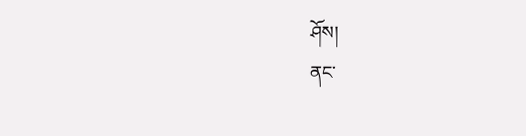ཤོས།
ནང་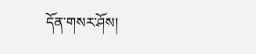དོན་གསར་ཤོས།